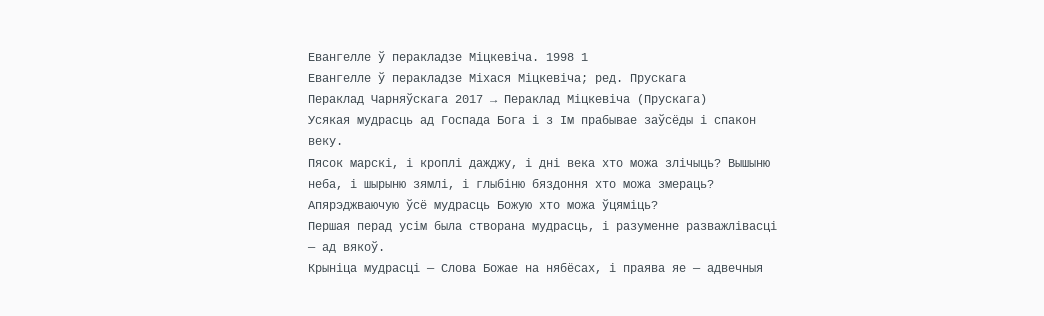Евангелле ў перакладзе Міцкевіча. 1998 1
Евангелле ў перакладзе Міхася Міцкевіча; ред. Прускага
Пераклад Чарняўскага 2017 → Пераклад Міцкевіча (Прускага)
Усякая мудрасць ад Госпада Бога і з Ім прабывае заўсёды і спакон веку.
Пясок марскі, і кроплі дажджу, і дні века хто можа злічыць? Вышыню неба, і шырыню зямлі, і глыбіню бяздоння хто можа змераць?
Апярэджваючую ўсё мудрасць Божую хто можа ўцяміць?
Першая перад усім была створана мудрасць, і разуменне разважлівасці — ад вякоў.
Крыніца мудрасці — Слова Божае на нябёсах, і праява яе — адвечныя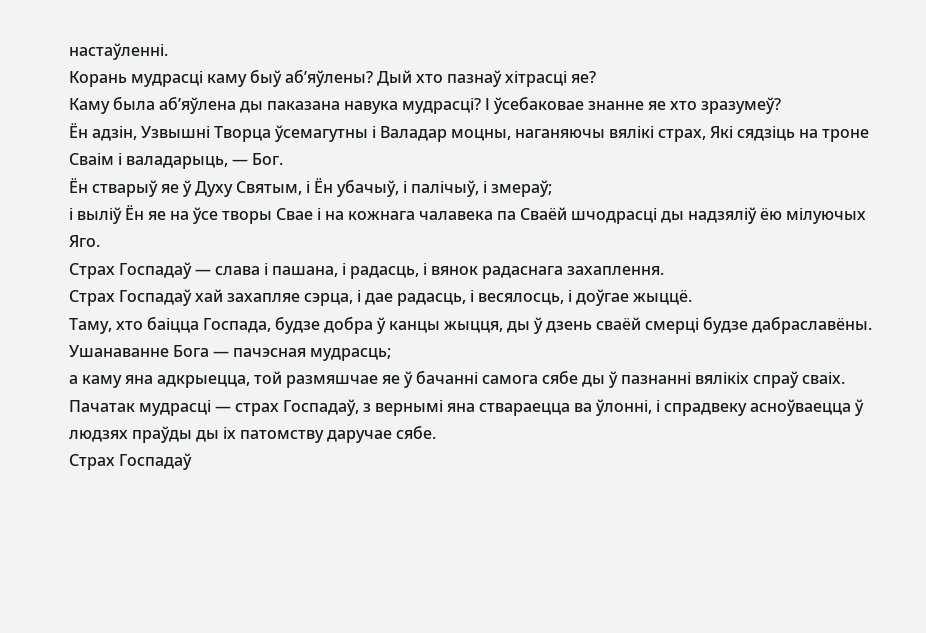настаўленні.
Корань мудрасці каму быў аб’яўлены? Дый хто пазнаў хітрасці яе?
Каму была аб’яўлена ды паказана навука мудрасці? І ўсебаковае знанне яе хто зразумеў?
Ён адзін, Узвышні Творца ўсемагутны і Валадар моцны, наганяючы вялікі страх, Які сядзіць на троне Сваім і валадарыць, — Бог.
Ён стварыў яе ў Духу Святым, і Ён убачыў, і палічыў, і змераў;
і выліў Ён яе на ўсе творы Свае і на кожнага чалавека па Сваёй шчодрасці ды надзяліў ёю мілуючых Яго.
Страх Госпадаў — слава і пашана, і радасць, і вянок радаснага захаплення.
Страх Госпадаў хай захапляе сэрца, і дае радасць, і весялосць, і доўгае жыццё.
Таму, хто баіцца Госпада, будзе добра ў канцы жыцця, ды ў дзень сваёй смерці будзе дабраславёны.
Ушанаванне Бога — пачэсная мудрасць;
а каму яна адкрыецца, той размяшчае яе ў бачанні самога сябе ды ў пазнанні вялікіх спраў сваіх.
Пачатак мудрасці — страх Госпадаў, з вернымі яна ствараецца ва ўлонні, і спрадвеку асноўваецца ў людзях праўды ды іх патомству даручае сябе.
Страх Госпадаў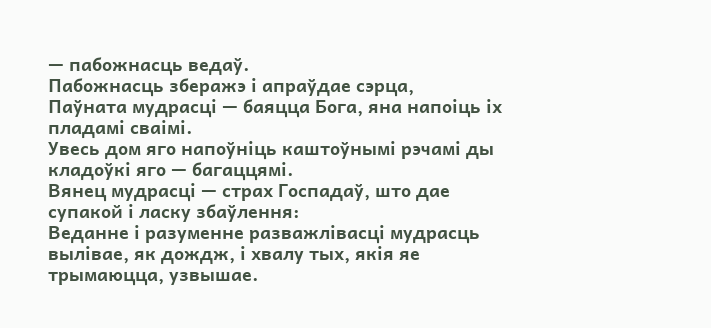— пабожнасць ведаў.
Пабожнасць зберажэ і апраўдае сэрца,
Паўната мудрасці — баяцца Бога, яна напоіць іх пладамі сваімі.
Увесь дом яго напоўніць каштоўнымі рэчамі ды кладоўкі яго — багаццямі.
Вянец мудрасці — страх Госпадаў, што дае супакой і ласку збаўлення:
Веданне і разуменне разважлівасці мудрасць вылівае, як дождж, і хвалу тых, якія яе трымаюцца, узвышае.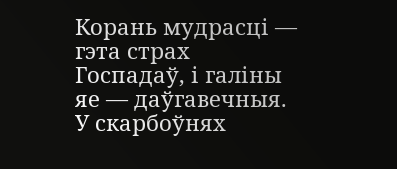Корань мудрасці — гэта страх Госпадаў, і галіны яе — даўгавечныя.
У скарбоўнях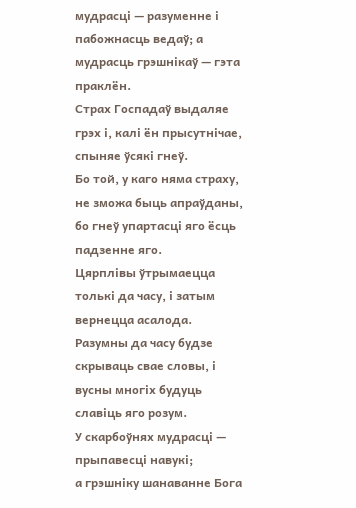мудрасці — разуменне і пабожнасць ведаў; а мудрасць грэшнікаў — гэта праклён.
Страх Госпадаў выдаляе грэх і, калі ён прысутнічае, спыняе ўсякі гнеў.
Бо той, у каго няма страху, не зможа быць апраўданы, бо гнеў упартасці яго ёсць падзенне яго.
Цярплівы ўтрымаецца толькі да часу, і затым вернецца асалода.
Разумны да часу будзе скрываць свае словы, і вусны многіх будуць славіць яго розум.
У скарбоўнях мудрасці — прыпавесці навукі;
а грэшніку шанаванне Бога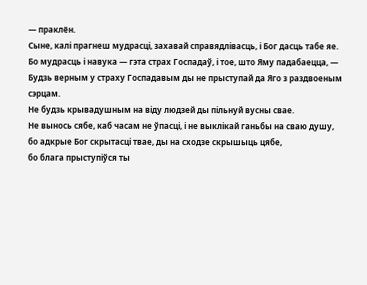— праклён.
Сыне, калі прагнеш мудрасці, захавай справядлівасць, і Бог дасць табе яе.
Бо мудрасць і навука — гэта страх Госпадаў, і тое, што Яму падабаецца, —
Будзь верным у страху Госпадавым ды не прыступай да Яго з раздвоеным сэрцам.
Не будзь крывадушным на віду людзей ды пільнуй вусны свае.
Не вынось сябе, каб часам не ўпасці, і не выклікай ганьбы на сваю душу,
бо адкрые Бог скрытасці твае, ды на сходзе скрышыць цябе,
бо блага прыступіўся ты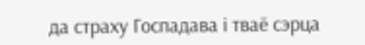да страху Госпадава і тваё сэрца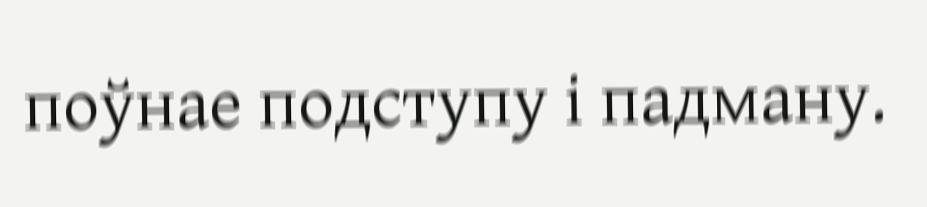поўнае подступу і падману.